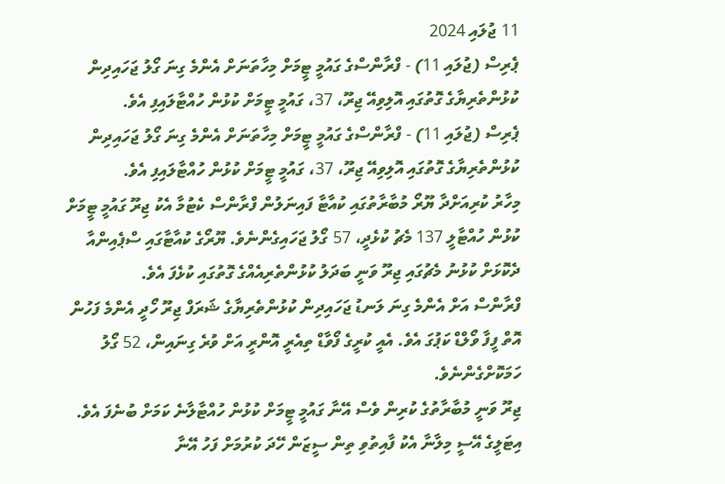11 ޖުލައި 2024
ޕެރިސް (ޖުލައި 11) - ފްރާންސްގެ ގައުމީ ޓީމަށް މިހާތަނަށް އެންމެ ގިނަ ގޯލު ޖަހައިދިން ކުޅުންތެރިޔާގެ ގޮތުގައި އޮލިވިއޭ ޖިރޫ، 37، ގައުމީ ޓީމަށް ކުޅުން ހުއްޓާލައިފި އެވެ.
ޕެރިސް (ޖުލައި 11) - ފްރާންސްގެ ގައުމީ ޓީމަށް މިހާތަނަށް އެންމެ ގިނަ ގޯލު ޖަހައިދިން ކުޅުންތެރިޔާގެ ގޮތުގައި އޮލިވިއޭ ޖިރޫ، 37، ގައުމީ ޓީމަށް ކުޅުން ހުއްޓާލައިފި އެވެ.
މިހާރު ކުރިއަށްދާ ޔޫރޯ މުބާރާތުގައި ކުއާޓާ ފައިނަލުން ފްރާންސް ކެޓުމާ އެކު ޖިރޫ ގައުމީ ޓީމަށް ކުޅުން ހުއްޓާލީ 137 މެޗު ކުޅެދީ، 57 ގޯލު ޖަހައިގެންނެވެ. ޔޫރޯގެ ކުއާޓާގައި ސްޕެއިންއާ ދެކޮޅަށް ކުޅުނު މެޗުގައި ޖިރޫ ވަނީ ބަދަލު ކުޅުންތެރިއެއްގެ ގޮތުގައި ކުޅެފަ އެވެ.
ފްރާންސް އަށް އެންމެ ގިނަ ލަނޑު ޖަހައިދިން ކުޅުންތެރިޔާގެ ޝަރަފް ޖިރޫ ހޯދީ އެންމެ ފަހުން އޮތް ފީފާ ވޯލްޑް ކަޕުގަ އެވެ. އެއީ ކުރީގެ ފޯވާޑް ތިއެރީ އޮންރީ އަށް ވުރެ ގިނައިން، 52 ގޯލު ހަމަކޮށްގެންނެވެ.
ޖިރޫ ވަނީ މުބާރާތުގެ ކުރިން ވެސް އޭނާ ގައުމީ ޓީމަށް ކުޅުން ހުއްޓާލާނެ ކަމަށް ބުނެފަ އެވެ. އިޓަލީގެ އޭސީ މިލާނާ އެކު ފާއިތުވި ތިން ސީޒަން ހޭދަ ކުރުމަށް ފަހު އޭނާ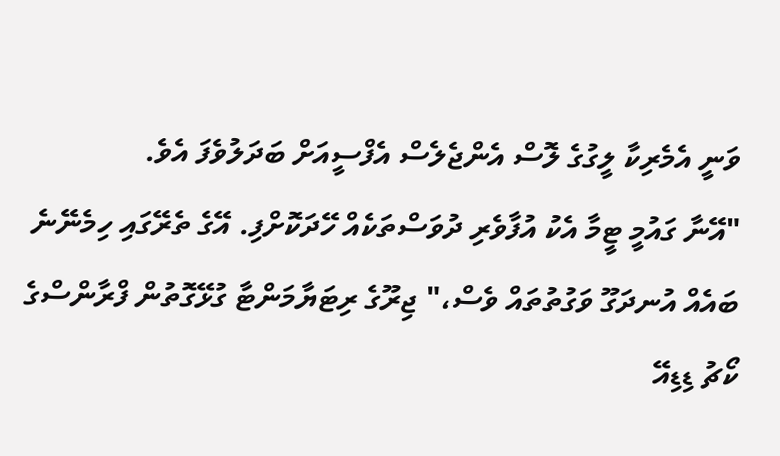ވަނީ އެމެރިކާ ލީގުގެ ލޮސް އެންޖެލެސް އެފްސީއަށް ބަދަލުވެފަ އެވެ.
"އޭނާ ގައުމީ ޓީމާ އެކު އުފާވެރި ދުވަސްތަކެއް ހޭދަކޮށްފި. އޭގެ ތެރޭގައި ހިމެނޭނެ ބައެއް އުނދަގޫ ވަގުތުތައް ވެސް،" ޖިރޫގެ ރިޓަޔާމަންޓާ ގުޅޭގޮތުން ފްރާންސްގެ ކޯޗު ޑިޑިއޭ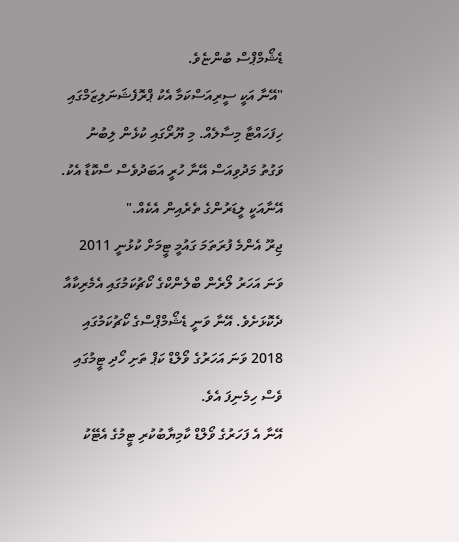ޑެޝޯމްޕްސް ބުންޏެވެ.
"އޭނާ އަކީ ސީރިއަސްކަމާ އެކު ޕްރޮފެޝަނަލިޒަމްގައި ހިފަހައްޓާ މިސާލެއް. މި ޔޫރޯގައި ކުޅެން ލިބުނު ވަގުތު މަދުވިއަސް އޭނާ ހުރީ އަބަދުވެސް ސްކޮޑާ އެކު. އޭނާއަކީ ލީޑަރުންގެ ތެރެއިން އެކެއް."
ޖިރޫ އެންމެ ފުރަތަމަ ގައުމީ ޓީމަށް ކުޅުނީ 2011 ވަނަ އަހަރު ލޯރެން ބްލެންކްގެ ކޯޗުކަމުގައި އެމެރިކާއާ ދެކޮޅަށެވެ. އޭނާ ވަނީ ޑެޝޯމްޕްސްގެ ކޯޗުކަމުގައި 2018 ވަނަ އަހަރުގެ ވޯލްޑް ކަޕް ތަށި ހޯދި ޓީމުގައި ވެސް ހިމެނިފަ އެވެ.
އޭނާ އެ ފަހަރުގެ ވޯލްޑް ކާމިޔާބުކުރި ޓީމުގެ އެޓޭކު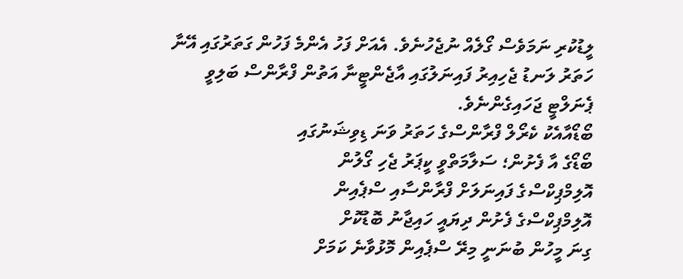ލީޑުކުރި ނަމަވެސް ގޯލެއް ނުޖެހުނެވެ. އެއަށް ފަހު އެންމެ ފަހުން ގަތަރުގައި އޭނާ ހަތަރު ލަނޑު ޖެހިއިރު ފައިނަލުގައި އާޖެންޓީނާ އަތުން ފްރާންސް ބަލިވީ ޕެނަލްޓީ ޖަހައިގެންނެވެ.
ބޯޑޯއާއެކު ކެރޯލް ފްރާންސްގެ ހަތަރު ވަނަ ޑިވިޝަނުގައި
ބޯޑޯގެ އާ ފެށުން؛ ސަލާމަތްވީ ކީޕަރު ޖެހި ގޯލުން
އޮލިމްޕިކްސްގެ ފައިނަލަށް ފްރާންސާއި ސްޕެއިން
އޮލިމްޕިކްސްގެ ފެށުން ދިޔައީ ހައިޖާނު ބޮޑުކޮށް
ގިނަ މީހުން ބުނަނީ މިރޭ ސްޕެއިން މޮޅުވާނެ ކަމަށް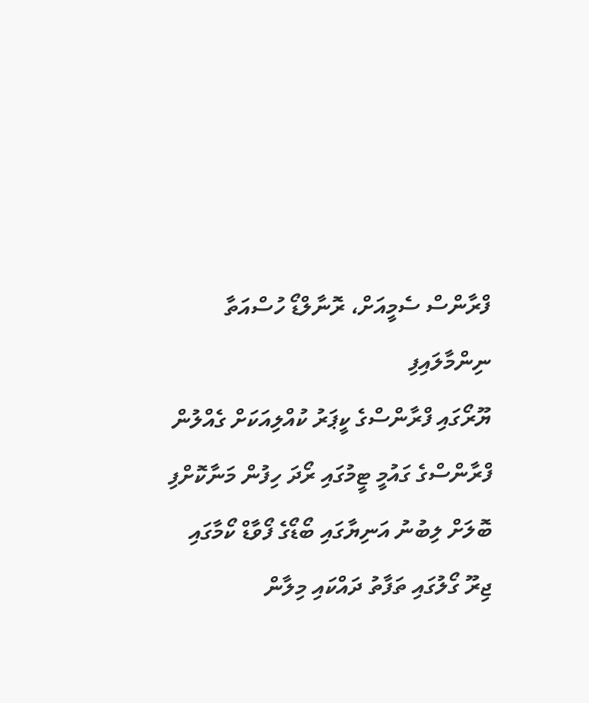ފްރާންސް ސެމީއަށް، ރޮނާލްޑޯ ހުސްއަތާ ނިންމާލައިފި
ޔޫރޯގައި ފްރާންސްގެ ކީޕަރު ކުއްލިއަކަށް ގެއްލުން
ފްރާންސްގެ ގައުމީ ޓީމުގައި ރޯދަ ހިފުން މަނާކޮށްފި
ބޮލަށް ލިބުނު އަނިޔާގައި ބޯޑޯގެ ފޯވާޑް ކޯމާގައި
ޖިރޫ ގޯލުގައި ތަފާތު ދައްކައި މިލާން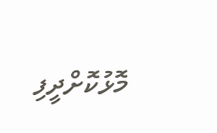މޮޅުކޮށްދީފި